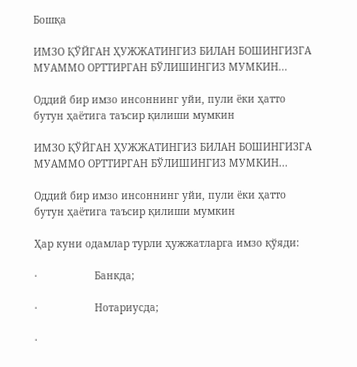Бошқа

ИМЗО ҚЎЙГАН ҲУЖЖАТИНГИЗ БИЛАН БОШИНГИЗГА МУАММО ОРТТИРГАН БЎЛИШИНГИЗ МУМКИН...

Оддий бир имзо инсоннинг уйи, пули ёки ҳатто бутун ҳаётига таъсир қилиши мумкин

ИМЗО ҚЎЙГАН ҲУЖЖАТИНГИЗ БИЛАН БОШИНГИЗГА МУАММО ОРТТИРГАН БЎЛИШИНГИЗ МУМКИН...

Оддий бир имзо инсоннинг уйи, пули ёки ҳатто бутун ҳаётига таъсир қилиши мумкин

Ҳар куни одамлар турли ҳужжатларга имзо қўяди:

·                   Банкда;

·                   Нотариусда;

·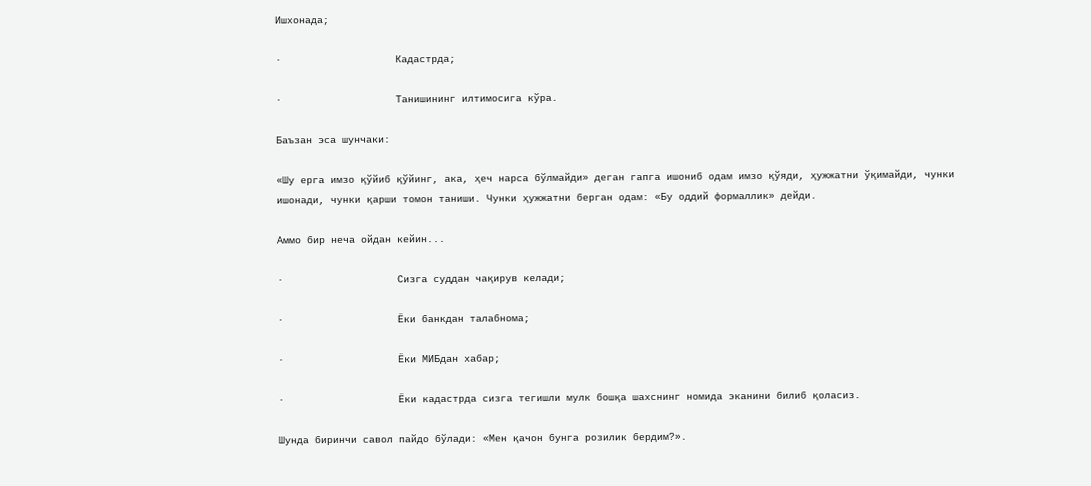Ишхонада;

·                   Кадастрда;

·                   Танишининг илтимосига кўра.

Баъзан эса шунчаки:

«Шу ерга имзо қўйиб қўйинг, ака, ҳеч нарса бўлмайди» деган гапга ишониб одам имзо қўяди, ҳужжатни ўқимайди, чунки ишонади, чунки қарши томон таниши. Чунки ҳужжатни берган одам: «Бу оддий формаллик» дейди.

Аммо бир неча ойдан кейин...

·                   Сизга суддан чақирув келади;

·                   Ёки банкдан талабнома;

·                   Ёки МИБдан хабар;

·                   Ёки кадастрда сизга тегишли мулк бошқа шахснинг номида эканини билиб қоласиз.

Шунда биринчи савол пайдо бўлади: «Мен қачон бунга розилик бердим?».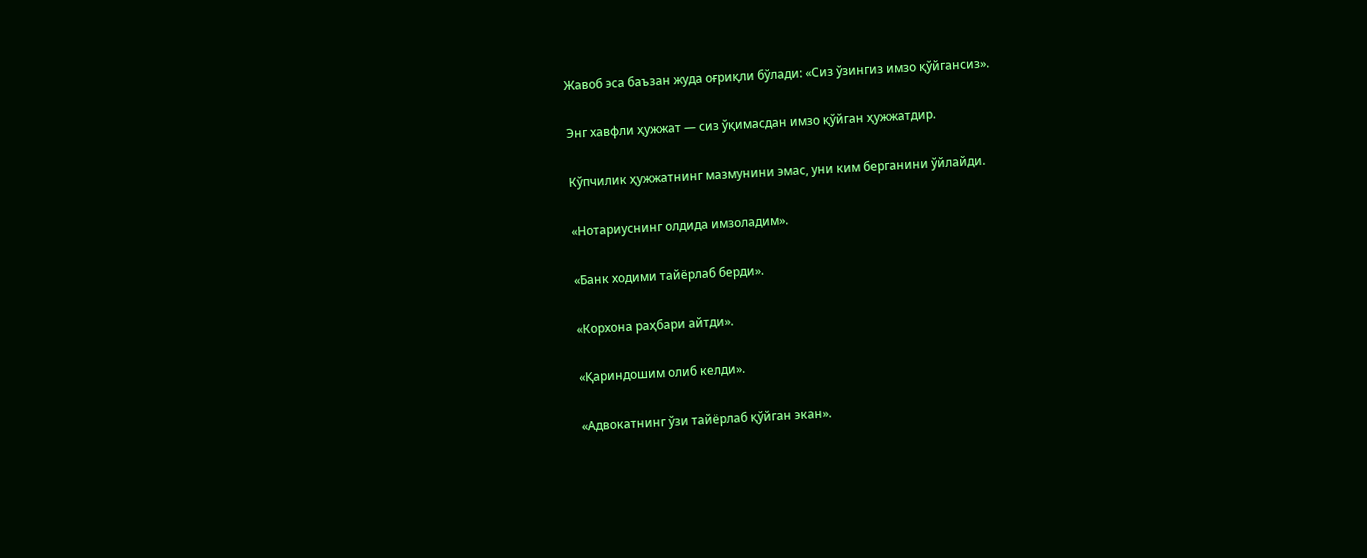Жавоб эса баъзан жуда оғриқли бўлади: «Сиз ўзингиз имзо қўйгансиз».

Энг хавфли ҳужжат — сиз ўқимасдан имзо қўйган ҳужжатдир.

Кўпчилик ҳужжатнинг мазмунини эмас, уни ким берганини ўйлайди.

«Нотариуснинг олдида имзоладим».

«Банк ходими тайёрлаб берди».

«Корхона раҳбари айтди».

«Қариндошим олиб келди».

«Адвокатнинг ўзи тайёрлаб қўйган экан».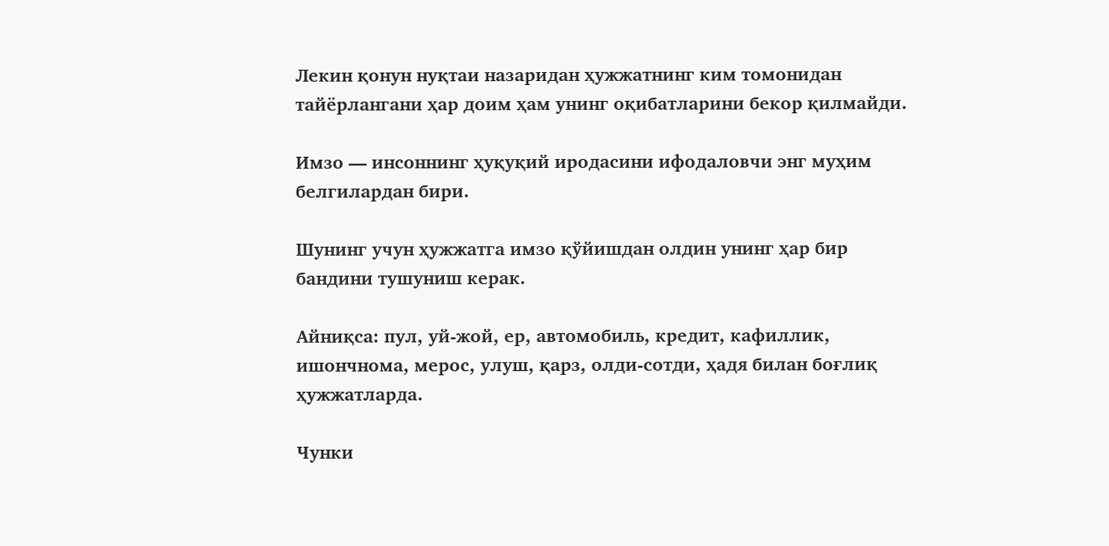Лекин қонун нуқтаи назаридан ҳужжатнинг ким томонидан тайёрлангани ҳар доим ҳам унинг оқибатларини бекор қилмайди.

Имзо — инсоннинг ҳуқуқий иродасини ифодаловчи энг муҳим белгилардан бири.

Шунинг учун ҳужжатга имзо қўйишдан олдин унинг ҳар бир бандини тушуниш керак.

Айниқса: пул, уй-жой, ер, автомобиль, кредит, кафиллик, ишончнома, мерос, улуш, қарз, олди-сотди, ҳадя билан боғлиқ ҳужжатларда.

Чунки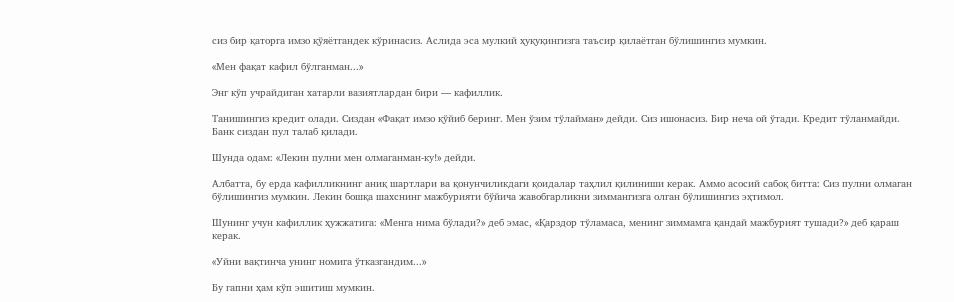сиз бир қаторга имзо қўяётгандек кўринасиз. Аслида эса мулкий ҳуқуқингизга таъсир қилаётган бўлишингиз мумкин.

«Мен фақат кафил бўлганман...»

Энг кўп учрайдиган хатарли вазиятлардан бири — кафиллик.

Танишингиз кредит олади. Сиздан «Фақат имзо қўйиб беринг. Мен ўзим тўлайман» дейди. Сиз ишонасиз. Бир неча ой ўтади. Кредит тўланмайди. Банк сиздан пул талаб қилади.

Шунда одам: «Лекин пулни мен олмаганман-ку!» дейди.

Албатта, бу ерда кафилликнинг аниқ шартлари ва қонунчиликдаги қоидалар таҳлил қилиниши керак. Аммо асосий сабоқ битта: Сиз пулни олмаган бўлишингиз мумкин. Лекин бошқа шахснинг мажбурияти бўйича жавобгарликни зиммангизга олган бўлишингиз эҳтимол.

Шунинг учун кафиллик ҳужжатига: «Менга нима бўлади?» деб эмас, «Қарздор тўламаса, менинг зиммамга қандай мажбурият тушади?» деб қараш керак.

«Уйни вақтинча унинг номига ўтказгандим...»

Бу гапни ҳам кўп эшитиш мумкин.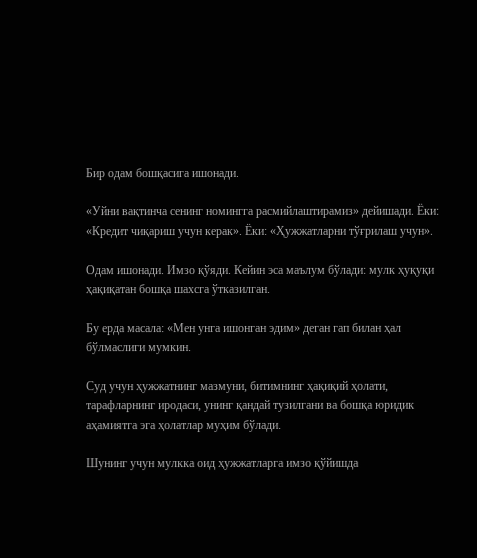Бир одам бошқасига ишонади.

«Уйни вақтинча сенинг номингга расмийлаштирамиз» дейишади. Ёки: «Кредит чиқариш учун керак». Ёки: «Ҳужжатларни тўғрилаш учун».

Одам ишонади. Имзо қўяди. Кейин эса маълум бўлади: мулк ҳуқуқи ҳақиқатан бошқа шахсга ўтказилган.

Бу ерда масала: «Мен унга ишонган эдим» деган гап билан ҳал бўлмаслиги мумкин.

Суд учун ҳужжатнинг мазмуни, битимнинг ҳақиқий ҳолати, тарафларнинг иродаси, унинг қандай тузилгани ва бошқа юридик аҳамиятга эга ҳолатлар муҳим бўлади.

Шунинг учун мулкка оид ҳужжатларга имзо қўйишда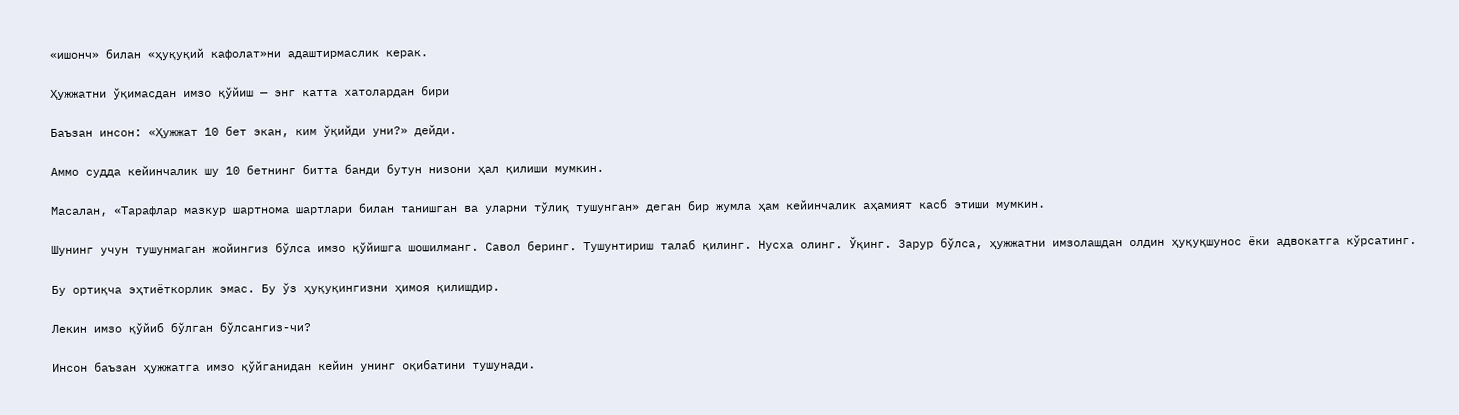«ишонч» билан «ҳуқуқий кафолат»ни адаштирмаслик керак.

Ҳужжатни ўқимасдан имзо қўйиш — энг катта хатолардан бири

Баъзан инсон: «Ҳужжат 10 бет экан, ким ўқийди уни?» дейди.

Аммо судда кейинчалик шу 10 бетнинг битта банди бутун низони ҳал қилиши мумкин.

Масалан, «Тарафлар мазкур шартнома шартлари билан танишган ва уларни тўлиқ тушунган» деган бир жумла ҳам кейинчалик аҳамият касб этиши мумкин.

Шунинг учун тушунмаган жойингиз бўлса имзо қўйишга шошилманг. Савол беринг. Тушунтириш талаб қилинг. Нусха олинг. Ўқинг. Зарур бўлса, ҳужжатни имзолашдан олдин ҳуқуқшунос ёки адвокатга кўрсатинг.

Бу ортиқча эҳтиёткорлик эмас. Бу ўз ҳуқуқингизни ҳимоя қилишдир.

Лекин имзо қўйиб бўлган бўлсангиз-чи?

Инсон баъзан ҳужжатга имзо қўйганидан кейин унинг оқибатини тушунади.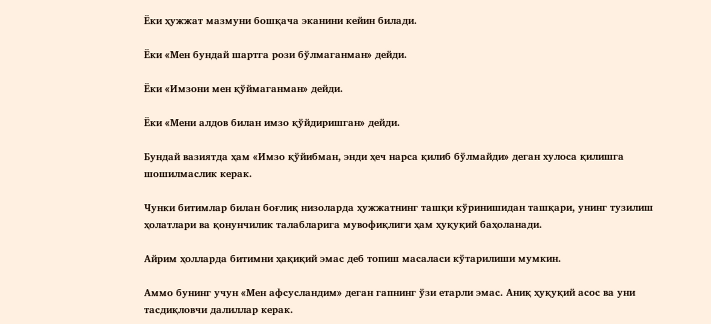Ёки ҳужжат мазмуни бошқача эканини кейин билади.

Ёки «Мен бундай шартга рози бўлмаганман» дейди.

Ёки «Имзони мен қўймаганман» дейди.

Ёки «Мени алдов билан имзо қўйдиришган» дейди.

Бундай вазиятда ҳам «Имзо қўйибман, энди ҳеч нарса қилиб бўлмайди» деган хулоса қилишга шошилмаслик керак.

Чунки битимлар билан боғлиқ низоларда ҳужжатнинг ташқи кўринишидан ташқари, унинг тузилиш ҳолатлари ва қонунчилик талабларига мувофиқлиги ҳам ҳуқуқий баҳоланади.

Айрим ҳолларда битимни ҳақиқий эмас деб топиш масаласи кўтарилиши мумкин.

Аммо бунинг учун «Мен афсусландим» деган гапнинг ўзи етарли эмас. Аниқ ҳуқуқий асос ва уни тасдиқловчи далиллар керак.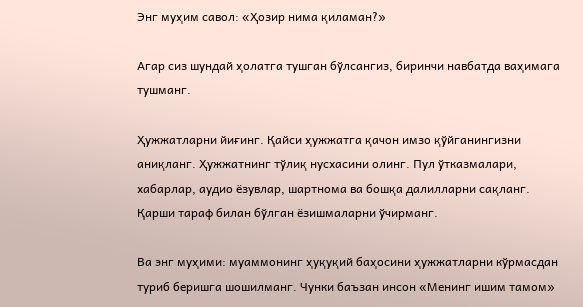Энг муҳим савол: «Ҳозир нима қиламан?»

Агар сиз шундай ҳолатга тушган бўлсангиз, биринчи навбатда ваҳимага тушманг.

Ҳужжатларни йиғинг. Қайси ҳужжатга қачон имзо қўйганингизни аниқланг. Ҳужжатнинг тўлиқ нусхасини олинг. Пул ўтказмалари, хабарлар, аудио ёзувлар, шартнома ва бошқа далилларни сақланг. Қарши тараф билан бўлган ёзишмаларни ўчирманг.

Ва энг муҳими: муаммонинг ҳуқуқий баҳосини ҳужжатларни кўрмасдан туриб беришга шошилманг. Чунки баъзан инсон «Менинг ишим тамом»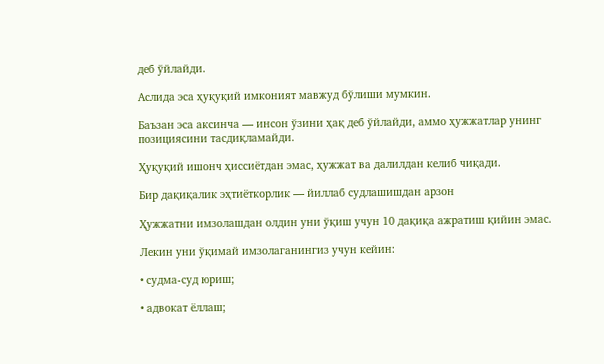деб ўйлайди.

Аслида эса ҳуқуқий имконият мавжуд бўлиши мумкин.

Баъзан эса аксинча — инсон ўзини ҳақ деб ўйлайди, аммо ҳужжатлар унинг позициясини тасдиқламайди.

Ҳуқуқий ишонч ҳиссиётдан эмас, ҳужжат ва далилдан келиб чиқади.

Бир дақиқалик эҳтиёткорлик — йиллаб судлашишдан арзон

Ҳужжатни имзолашдан олдин уни ўқиш учун 10 дақиқа ажратиш қийин эмас.

Лекин уни ўқимай имзолаганингиз учун кейин:

• судма-суд юриш;

• адвокат ёллаш;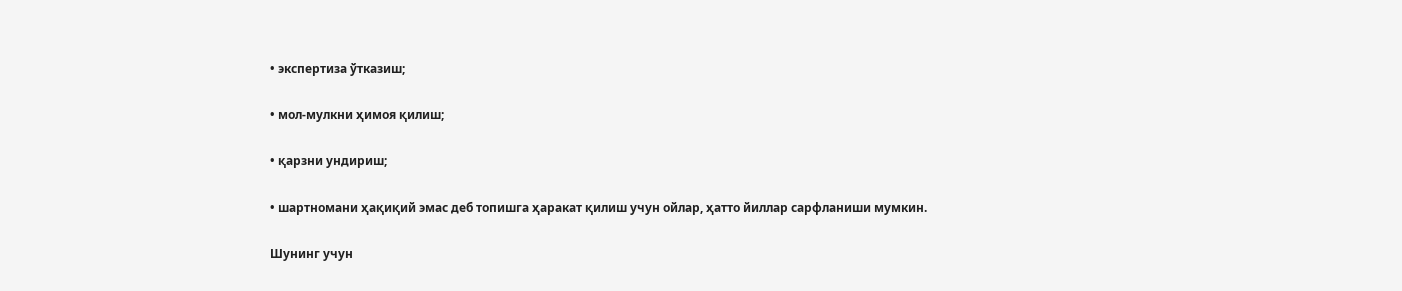• экспертиза ўтказиш;

• мол-мулкни ҳимоя қилиш;

• қарзни ундириш;

• шартномани ҳақиқий эмас деб топишга ҳаракат қилиш учун ойлар, ҳатто йиллар сарфланиши мумкин.

Шунинг учун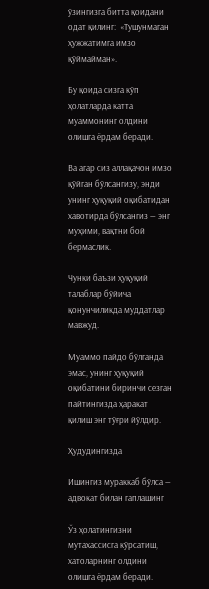ўзингизга битта қоидани одат қилинг:  «Тушунмаган ҳужжатимга имзо қўймайман».

Бу қоида сизга кўп ҳолатларда катта муаммонинг олдини олишга ёрдам беради.

Ва агар сиз аллақачон имзо қўйган бўлсангизу, энди унинг ҳуқуқий оқибатидан хавотирда бўлсангиз — энг муҳими, вақтни бой бермаслик.

Чунки баъзи ҳуқуқий талаблар бўйича қонунчиликда муддатлар мавжуд.

Муаммо пайдо бўлганда эмас, унинг ҳуқуқий оқибатини биринчи сезган пайтингизда ҳаракат қилиш энг тўғри йўлдир.

Ҳудудингизда

Ишингиз мураккаб бўлса — адвокат билан гаплашинг

Ўз ҳолатингизни мутахассисга кўрсатиш, хатоларнинг олдини олишга ёрдам беради.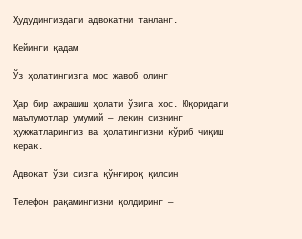Ҳудудингиздаги адвокатни танланг.

Кейинги қадам

Ўз ҳолатингизга мос жавоб олинг

Ҳар бир ажрашиш ҳолати ўзига хос. Юқоридаги маълумотлар умумий — лекин сизнинг ҳужжатларингиз ва ҳолатингизни кўриб чиқиш керак.

Адвокат ўзи сизга қўнғироқ қилсин

Телефон рақамингизни қолдиринг —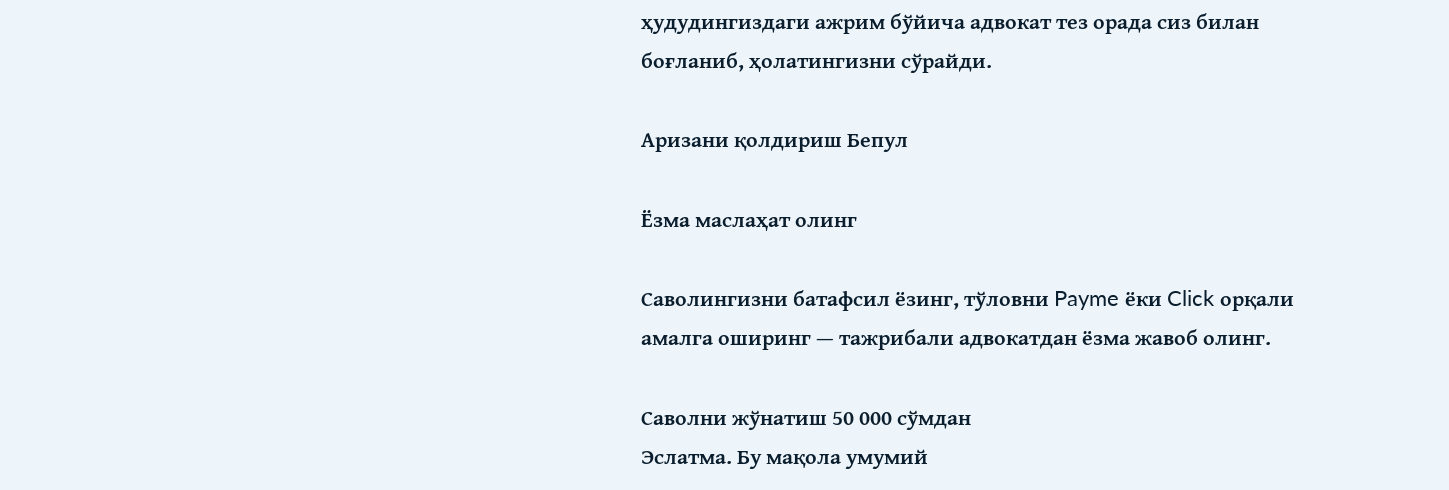ҳудудингиздаги ажрим бўйича адвокат тез орада сиз билан боғланиб, ҳолатингизни сўрайди.

Аризани қолдириш Бепул

Ёзма маслаҳат олинг

Саволингизни батафсил ёзинг, тўловни Payme ёки Click орқали амалга оширинг — тажрибали адвокатдан ёзма жавоб олинг.

Саволни жўнатиш 50 000 сўмдан
Эслатма. Бу мақола умумий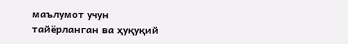маълумот учун тайёрланган ва ҳуқуқий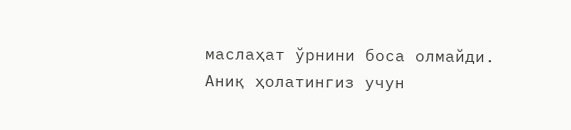маслаҳат ўрнини боса олмайди. Аниқ ҳолатингиз учун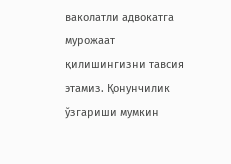ваколатли адвокатга мурожаат қилишингизни тавсия этамиз. Қонунчилик ўзгариши мумкин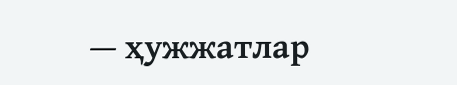— ҳужжатлар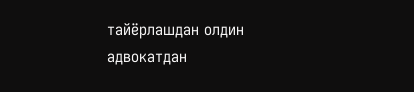тайёрлашдан олдин адвокатдан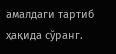амалдаги тартиб ҳақида сўранг.